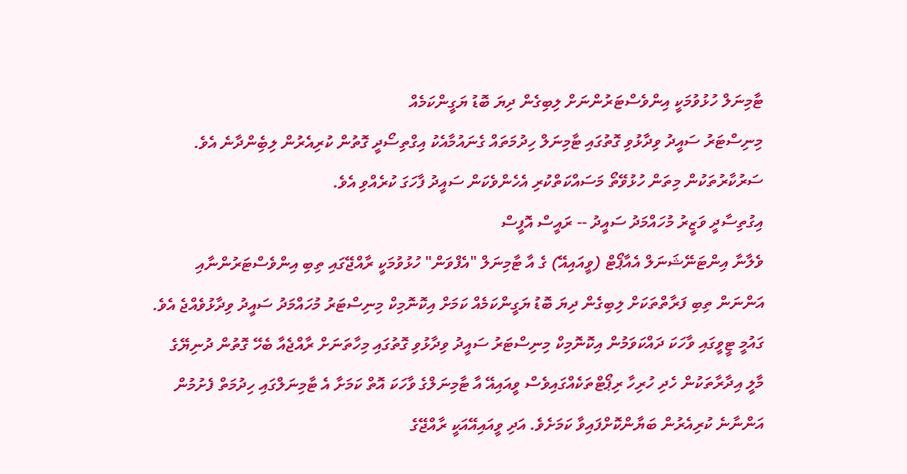ޓާމިނަލް ހުޅުވުމަކީ އިންވެސްޓަރުންނަށް ލިބިގެން ދިޔަ ބޮޑު ޔަގީންކަމެއް
މިނިސްޓަރު ސައީދު ވިދާޅުވި ގޮތުގައި ޓާމިނަލް ހިދުމަތައް ގެނައުމާއެކު އިގްތިސޯދީ ގޮތުން ކުރިއެރުން ލިބިެންދާނެ އެވެ. ސަރުކާރުތަކުން މިތަން ހުޅުވޭތޯ މަސައްކަތްކުރި އެހެންވެކަން ސައީދު ފާހަގަ ކުރެއްވި އެވެ.
އިގުތިސާދީ ވަޒީރު މުހައްމަދު ސައީދު -- ރައީސް އޮފީސް
ވެލާނާ އިންޓަނޭޝަނަލް އެއާޕޯޓް (ވީއައިއޭ) ގެ އާ ޓާމިނަލް "އެފްވަން" ހުޅުވުމަކީ ރާއްޖޭގައި ތިބި އިންވެސްޓަރުންނާއި އަންނަން ތިބި ފަރާތްތަކަށް ލިބިގެން ދިޔަ ބޮޑު ޔަގީންކަމެއް ކަމަށް އިކޮނޮމިކް މިނިސްޓަރު މުހައްމަދު ސައީދު ވިދާޅުވެއްޖެ އެވެ.
ގައުމީ ޓީވީގައި ވާހަކަ ދައްކަވަމުން އިކޮނޮމިކް މިނިސްޓަރު ސައީދު ވިދާޅުވި ގޮތުގައި މިހާތަނަށް ރާއްޖެއާ ބެހޭ ގޮތުން ދުނިޔޭގެ މާލީ އިދާރާތަކުން ހެދި ހުރިހާ ރިޕޯޓްތަކެއްގައިވެސް ވީއައިއޭ އާ ޓާމިނަލްގެ ވާހަކަ އޮތް ކަމަށާ އެ ޓާމިނަލްގައި ހިދުމަތް ފެށުމުން އަންނާނެ ކުރިއެރުން ބަޔާންކޮށްފައިވާ ކަމަށެވެ. އަދި ވީއައިއޭއަކީ ރާއްޖޭގެ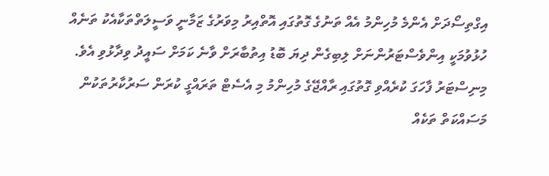އިގްތިސޯދަށް އެންމެ މުހިންމު އެއް ތަނުގެ ގޮތުގައި އޮތްއިރު މިވަރުގެ ޒަމާނީ ވަސީލަތްތަކާއެކު ތަނެއް ހުޅުވުމަކީ އިންވެސްޓަރުންނަށް ލިބިގެން ދިޔަ ބޮޑު އިތުބާރަށް ވާނެ ކަމަށް ސައީދު ވިދާޅުވި އެވެ.
މިނިސްޓަރު ފާހަގަ ކުރެއްވި ގޮތުގައި ރާއްޖޭގެ މުހިންމު މި އެސެޓް ތަރައްގީ ކުރަން ސަރުކާރުތަކުން މަސައްކަތް ތަކެއް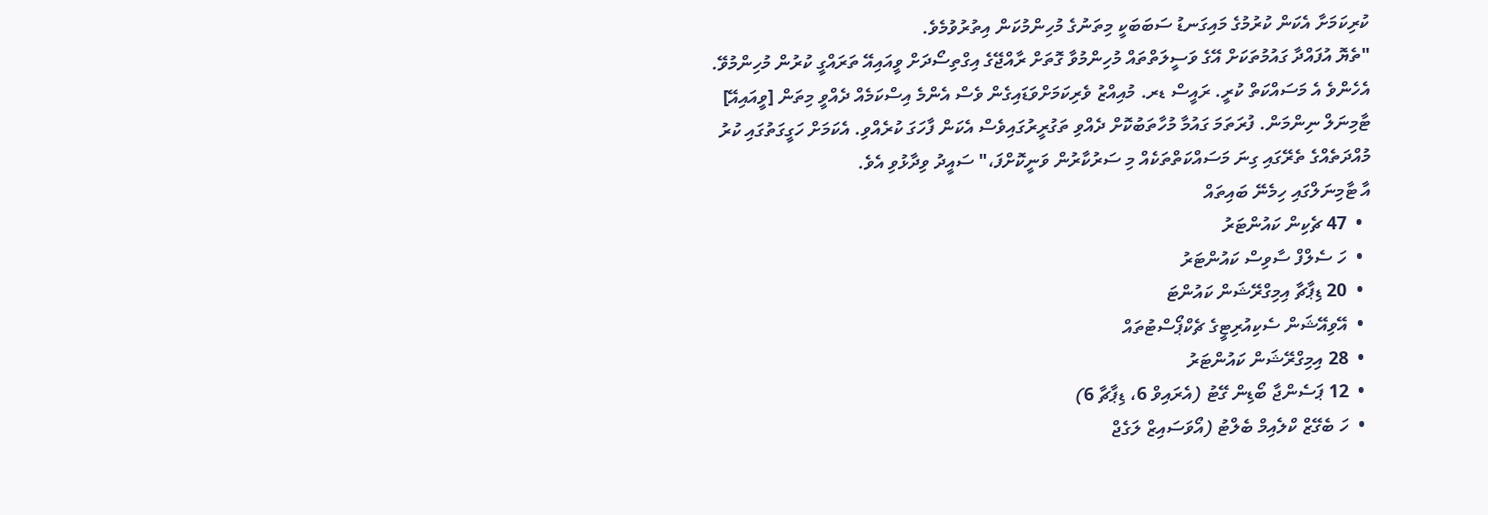ކުރިކަމަށާ އެކަން ކުރުމުގެ މައިގަނޑު ސަބަބަކީ މިތަނުގެ މުހިންމުކަން އިތުރުވުމެވެ.
"ތެޔޮ އުފައްދާ ގައުމުތަކަށް އޭގެ ވަސީލަތްތައް މުހިންމުވާ ގޮތަށް ރާއްޖޭގެ އިގްތިސޯދަށް ވީއައިއޭ ތަރައްގީ ކުރުން މުހިންމުވޭ. އެހެންވެ އެ މަސައްކަތް ކުރީ. ރައީސް ޑރ. މުއިއްޒު ވެރިކަމަށްވަޑައިގެން ވެސް އެންމެ އިސްކަމެއް ދެއްވީ މިތަން [ވީއައިއޭ] ޓާމިނަލް ނިންމަން. ފުރަތަމަ ގައުމާ މުހާތަބުކޮށް ދެއްވި ތަގުރީރުގައިވެސް އެކަން ފާހަގަ ކުރެއްވި. އެކަމަށް ހަގީގަތުގައި ކުރު މުއްދަތެއްގެ ތެރޭގައި ގިނަ މަސައްކަތްތަކެއް މި ސަރުކާރުން ވަނީކޮށްފަ،" ސައީދު ވިދާޅުވި އެވެ.
އާ ޓާމިނަލްގައި ހިމެނޭ ބައިތައް
  •  47 ޗެކިން ކައުންޓަރު
  •  ހަ ސެލްފް ސާވިސް ކައުންޓަރު
  •  20 ޑިޕާޗާ އިމިގްރޭޝަން ކައުންޓަ
  •  އޭވިއޭޝަން ސެކިއުރިޓީގެ ޗެކްޕޯސްޓުތައް
  •  28 އިމިގްރޭޝަން ކައުންޓަރު
  •  12 ޕަސެންޖާ ބޯޑިން ގޭޓު (އެރައިވް 6، ޑިޕާޗާ 6)
  •  ހަ ބެގޭޒް ކްލެއިމް ބެލްޓު (އޯވަސައިޒް ލަގެޖް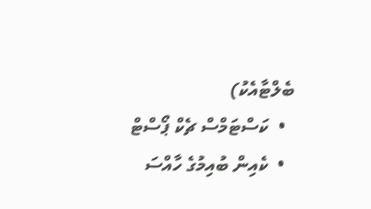ބެލްޓާއެކު)
  •  ކަސްޓަމްސް ޗެކް ޕޯސްޓް
  •  ކެއިން ބުއިމުގެ ހާއްސަ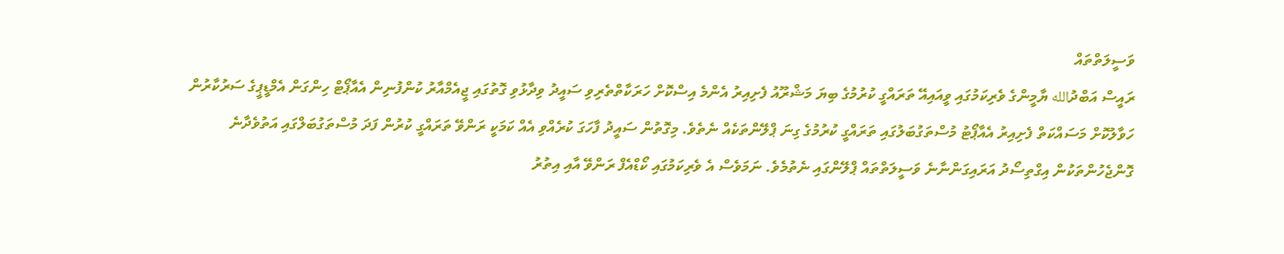ވަސީލަތްތައް
ރައީސް އަބްދުالله ޔާމީންގެ ވެރިކަމުގައި ވީއައިއޭ ތަރައްގީ ކުރުމުގެ ބިޔަ މަޝްރޫއު ފެށިއިރު އެންމެ އިސްކޮށް ހަރަކާތްތެރިވި ސައީދު ވިދާޅުވި ގޮތުގައި ޖީއެމްއާރު ކުންފުނިން އެއާޕޯޓް ހިންގަން އެމްޑީޕީގެ ސަރުކާރުން ހަވާލުކޮށް މަސައްކަތް ފެށިއިރު އެއާޕޯޓު މުސްތަގުބަލުގައި ތަރައްގީ ކުރުމުގެ ގިނަ ޕްލޭންތަކެއް ނެތެވެ. މިގޮތުން ސައީދު ފާހަގަ ކުރެއްވި އެއް ކަމަކީ ރަންވޭ ތަރައްގީ ކުރުން ފަދަ މުސްތަގުބަލްގައި އަތުވެދާނެ ގޮންޖެހުންތަކުން އިގްތިސޯދު އަރައިގަންނާނެ ވަސީލަތްތައް ޕްލޭންގައި ނެތުމެވެ. ނަމަވެސް އެ ވެރިކަމުގައި ކޯޑްއެފް ރަންވޭ އާއި އިތުރު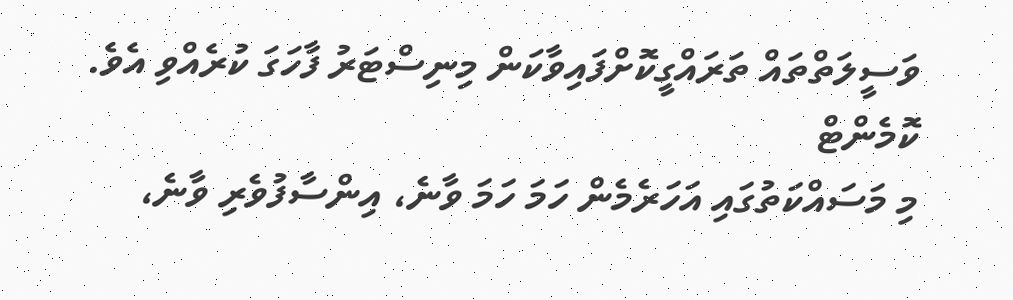ވަސީލަތްތައް ތަރައްގީކޮށްފައިވާކަން މިނިސްޓަރު ފާހަގަ ކުރެއްވި އެވެ.
ކޮމެންޓް
މި މަސައްކަތުގައި އަހަރެމެން ހަމަ ހަމަ ވާނެ، އިންސާފުވެރި ވާނެ،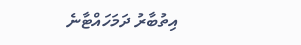އިތުބާރު ދަމަހައްޓާނެ